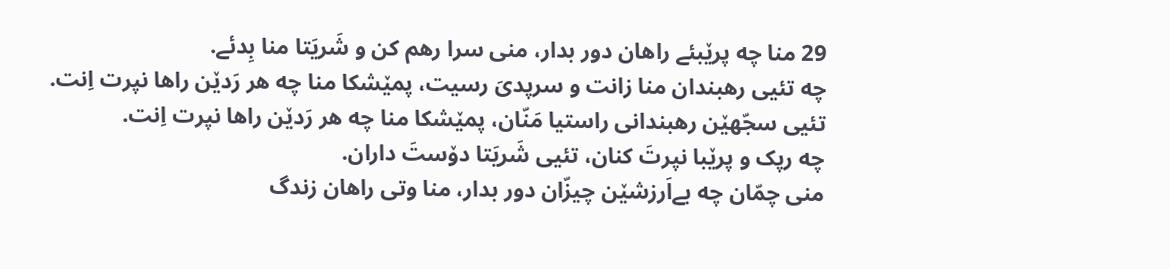29 منا چه پرێبئے راهان دور بدار، منی سرا رهم کن و شَریَتا منا بِدئے.
چه تئیی رهبندان منا زانت و سرپدیَ رسیت، پمێشکا منا چه هر رَدێن راها نپرت اِنت.
تئیی سجّهێن رهبندانی راستیا مَنّان، پمێشکا منا چه هر رَدێن راها نپرت اِنت.
چه رپک و پرێبا نپرتَ کنان، تئیی شَریَتا دۆستَ داران.
منی چمّان چه بےاَرزشێن چیزّان دور بدار، منا وتی راهان زندگ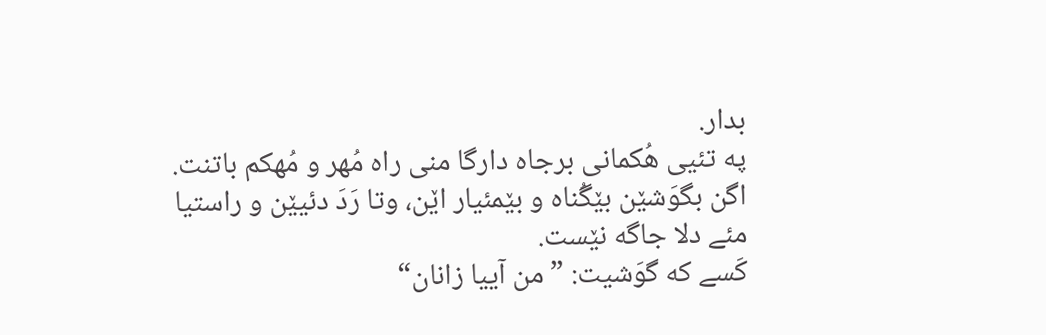بدار.
په تئیی هُکمانی برجاه دارگا منی راه مُهر و مُهکم باتنت.
اگن بگوَشێن بێگُناه و بێمئیار اێن، وتا رَدَ دئیێن و راستیا مئے دلا جاگه نێست.
کَسے که گوَشیت: ”من آییا زانان“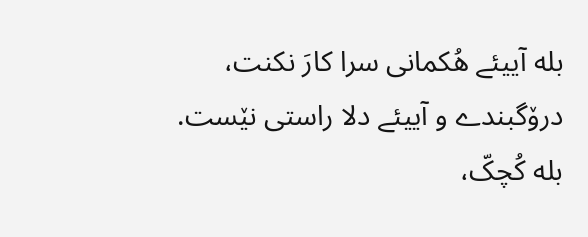بله آییئے هُکمانی سرا کارَ نکنت، درۆگبندے و آییئے دلا راستی نێست.
بله کُچکّ،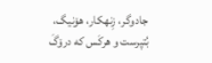جادوگر، زِنهکار، هۆنیگ، بُتپرست و هرکَس که درۆگَ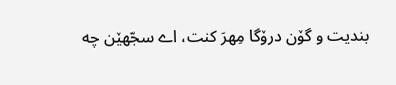بندیت و گۆن درۆگا مِهرَ کنت، اے سجّهێن چه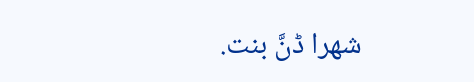شهرا ڈنَّ بنت.